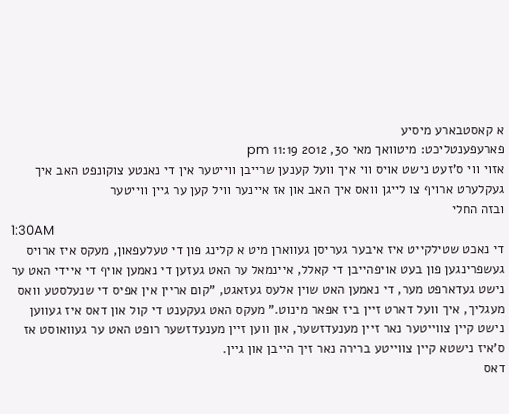א קאסטבארע מיסיע
פארעפענטליכט: מיטוואך מאי 30, 2012 11:19 pm
אזוי ווי ס'זעט נישט אויס ווי איך וועל קענען שרייבן ווייטער אין די נאנטע צוקונפט האב איך געקלערט ארויף צו לייגן וואס איך האב און אז איינער וויל קען ער גיין ווייטער
ובזה החלי
1:30AM
די נאכט שטילקייט איז איבער געריסן געווארן מיט א קלינג פון די טעלעפאון, מעקס איז ארויס געשפרינגען פון בעט אויפהייבן די קאלל, איינמאל ער האט געזען די נאמען אויף די איידי האט ער נישט געדארפט מער, די נאמען האט שוין אלעס געזאגט, "קום אריין אין אפיס די שנעלסטע וואס מעגליך, איך וועל דארט זיין ביז אפאר מינוט." מעקס האט געקענט די קול און דאס איז געווען נישט קיין צווייטער נאר זיין מענעדזשער, און ווען זיין מענעדזשער רופט האט ער געוואוסט אז ס'איז נישטא קיין צווייטע ברירה נאר זיך הייבן און גיין.
דאס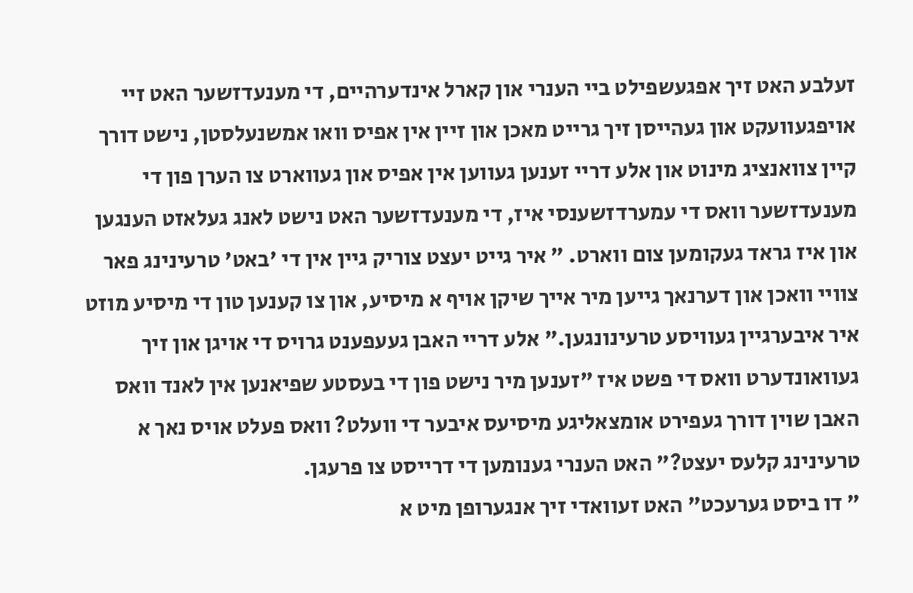זעלבע האט זיך אפגעשפילט ביי הענרי און קארל אינדערהיים, די מענעדזשער האט זיי אויפגעוועקט און געהייסן זיך גרייט מאכן און זיין אין אפיס וואו אמשנעלסטן, נישט דורך קיין צוואנציג מינוט און אלע דריי זענען געווען אין אפיס און געווארט צו הערן פון די מענעדזשער וואס די עמערדזשענסי איז, די מענעדזשער האט נישט לאנג געלאזט הענגען און איז גראד געקומען צום ווארט. " איר גייט יעצט צוריק גיין אין די 'באט' טרעינינג פאר צוויי וואכן און דערנאך גייען מיר אייך שיקן אויף א מיסיע, און צו קענען טון די מיסיע מוזט איר איבערגיין געוויסע טרעינונגען." אלע דריי האבן געעפענט גרויס די אויגן און זיך געוואונדערט וואס די פשט איז "זענען מיר נישט פון די בעסטע שפיאנען אין לאנד וואס האבן שוין דורך געפירט אומצאליגע מיסיעס איבער די וועלט? וואס פעלט אויס נאך א טרעינינג קלעס יעצט?" האט הענרי גענומען די דרייסט צו פרעגן.
" דו ביסט גערעכט" האט זעוואדי זיך אנגערופן מיט א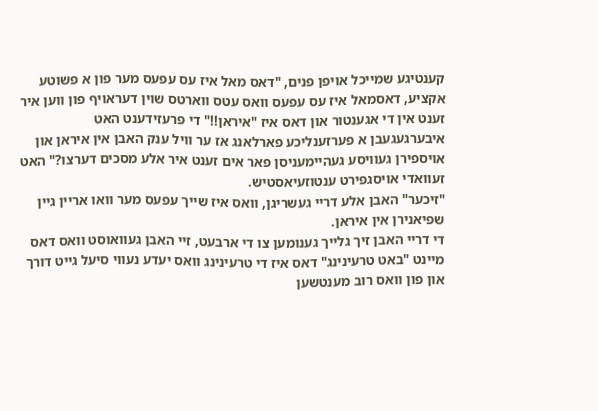קענטיגע שמייכל אויפן פנים, "דאס מאל איז עס עפעס מער פון א פשוטע אקציע, דאסמאל איז עס עפעס וואס עטס ווארטס שוין דעראויף פון ווען איר זענט אין די אגענטור און דאס איז "איראן!!" די פרעזידענט האט איבערגעגעבן א פערזענליכע פארלאנג אז ער וויל ענק האבן אין איראן און אויספירן געוויסע געהיימעניסן פאר אים זענט איר אלע מסכים דערצו?" האט זעוואדי אויסגפירט ענטוזעיאסטיש.
"זיכער" האבן אלע דריי געשריגן, וואס איז שייך עפעס מער וואו אריין גיין שפיאנירן אין איראן.
די דריי האבן זיך גלייך גענומען צו די ארבעט, זיי האבן געוואוסט וואס דאס מיינט "באט טרעינינג" דאס איז די טרעינינג וואס יעדע נעווי סיעל גייט דורך און פון וואס רוב מענטשען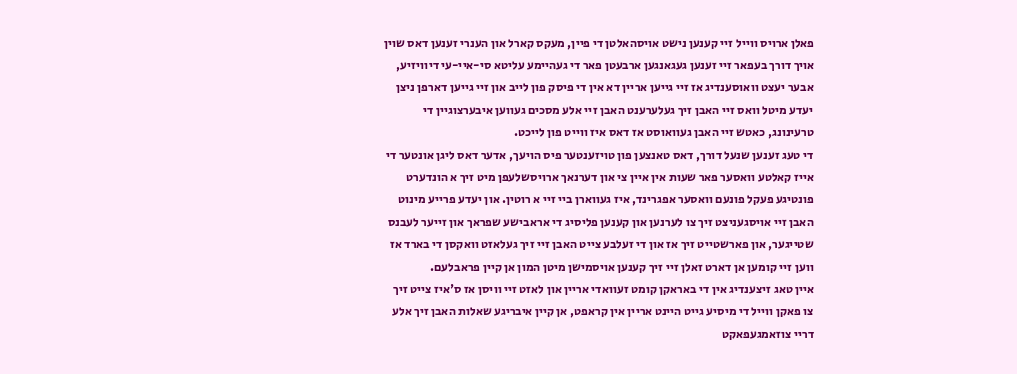פאלן ארויס ווייל זיי קענען נישט אויסהאלטן די פיין, מעקס קארל און הענרי זענען דאס שוין אויך דורך בעפאר זיי זענען געגאנגען ארבעטן פאר די געהיימע עליטא סי-איי-עי דיוויזיע, אבער יעצט וואוסענדיג אז זיי גייען אריין דא אין די פיסק פון לייב און זיי גייען דארפן ניצן יעדע מיטל וואס זיי האבן זיך געלערענט האבן זיי אלע מסכים געווען איבערצוגיין די טרעינונג, כאטש זיי האבן געוואוסט אז דאס איז ווייט פון לייכט.
די טעג זענען שנעל דורך, דאס טאנצען פון טויזענטער פיס הויעך, אדער דאס ליגן אונטער די אייז קאלטע וואסער פאר שעות אין איין צי און דערנאך ארויסשלעפן מיט זיך א הונדערט פונטיגע פעקל פונעם וואסער אפגרינד, איז געווארן ביי זיי א רוטין. און יעדע פרייע מינוט האבן זיי אויסגעניצט זיך צו לערנען און קענען פליסיג די אראבישע שפראך און זייער לעבנס שטייגער, און פארשטייט זיך אז און די זעלבע צייט האבן זיי זיך געלאזט וואקסן די בארד אז ווען זיי קומען אן דארט זאלן זיי זיך קענען אויסמישן מיטן המון אן קיין פראבלעם.
איין טאג זיצענדיג אין די באראקן קומט זעוואדי אריין און לאזט זיי וויסן אז ס'איז צייט זיך צו פאקן ווייל די מיסיע גייט היינט אריין אין קראפט, אן קיין איבריגע שאלות האבן זיך אלע דריי צוזאמגעפאקט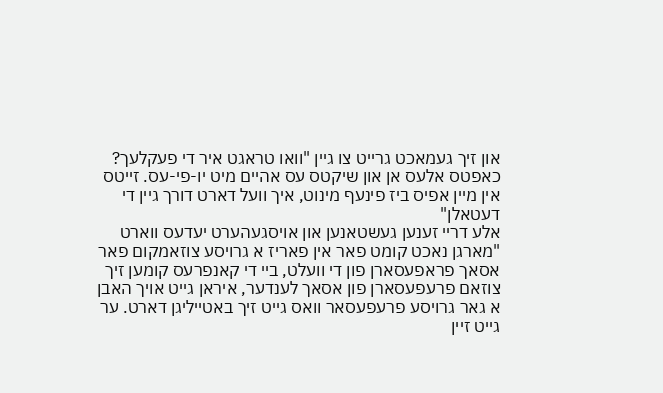און זיך געמאכט גרייט צו גיין "וואו טראגט איר די פעקלעך? כאפטס אלעס אן און שיקטס עס אהיים מיט יו-פי-עס. זייטס אין מיין אפיס ביז פינעף מינוט, איך וועל דארט דורך גיין די דעטאלן"
אלע דריי זענען געשטאנען און אויסגעהערט יעדעס ווארט
"מארגן נאכט קומט פאר אין פאריז א גרויסע צוזאמקום פאר אסאך פראפעסארן פון די וועלט, ביי די קאנפרעס קומען זיך צוזאם פרעפעסארן פון אסאך לענדער, איראן גייט אויך האבן א גאר גרויסע פרעפעסאר וואס גייט זיך באטייליגן דארט. ער גייט זיין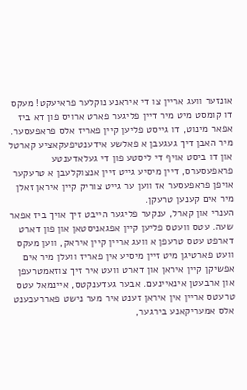אונזער וועג אריין צו די איראנע נוקלער פראיעקט! מעקס דו קומסט מיט מיר דיין פליגער פארט ארויס פון דא ביז אפאר מינוט, דו גייסט פליען קיין פאריז אלס פראפעסער. מיר האבן דיך געגעבן א פאלשע אידענטיפעקאציע קארטל און דו ביסט אויף די ליסטע פון די געלאדענטע פראפעסערס, דיין מיסיע גייט זיין אנצוקלעבן א טרעקער אויפן פראפעסער אז ווען ער גייט צוריק קיין איראן זאלן מיר אים קענען טרעקן.
הענרי און קארל, ענקער פליגער הייבט זיך אויך ביז אפאר שעה. עטס וועטס פליען קיין אפגאניסטאן און פון דארט דארפט עטס טרעפן א וועג אריין קיין איראק, ווען מעקס וועט פארטיגן מיט זיין מיסיע אין פאריז וועלן מיר אים אפשיקן קיין איראן און דארט וועט איר זיך צוזאמטרעפן און ארבעטן אינאיינעם. אבער געדענקטס, איינמאל עטס טרעטס אריין אין איראן זענט איר מער נישט פאררעכענט אלס אמעריקאנע בירגער,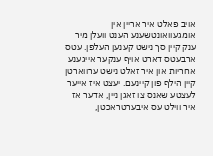אויב פאלט איר אריין אין אומגעוואונטשענע הענט וועלן מיר ענק קיין סך נישט קענען העלפן. עטס ארבעטס דארט אויף ענקער אייגענע אחריות און איר זאלט נישט ערווארטן קיין הילף פון קיינעם. יעצט איז אייער לעצטע שאנס צו זאגן ניין, אדער אז איר ווילט עס איבערטראכטן,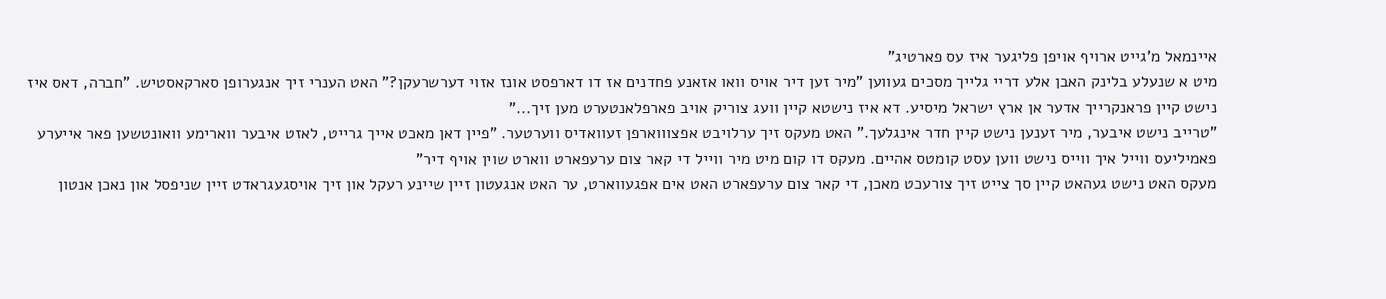איינמאל מ'גייט ארויף אויפן פליגער איז עס פארטיג"
מיט א שנעלע בלינק האבן אלע דריי גלייך מסכים געווען "מיר זען דיר אויס וואו אזאנע פחדנים אז דו דארפסט אונז אזוי דערשרעקן?" האט הענרי זיך אנגערופן סארקאסטיש. "חברה, דאס איז נישט קיין פראנקרייך אדער אן ארץ ישראל מיסיע. דא איז נישטא קיין וועג צוריק אויב פארפלאנטערט מען זיך..."
"טרייב נישט איבער, מיר זענען נישט קיין חדר אינגלעך." האט מעקס זיך ערלויבט אפצוווארפן זעוואדיס ווערטער. "פיין דאן מאכט אייך גרייט, לאזט איבער ווארימע וואונטשען פאר אייערע פאמיליעס ווייל איך ווייס נישט ווען עסט קומטס אהיים. מעקס דו קום מיט מיר ווייל די קאר צום ערעפארט ווארט שוין אויף דיר"
מעקס האט נישט געהאט קיין סך צייט זיך צורעכט מאכן, די קאר צום ערעפארט האט אים אפגעווארט, ער האט אנגעטון זיין שיינע רעקל און זיך אויסגעגראדט זיין שניפסל און נאכן אנטון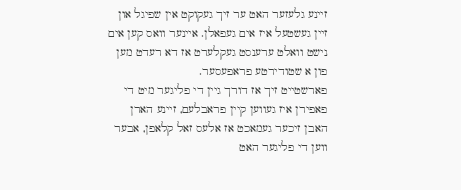זיינע גלעזער האט ער זיך געקוקט אין שפיגל און זיין געשטעל איז אים געפאלן. איינער וואס קען אים נישט וואלט ערענסט געקלערט אז דא רעדט מען פון א שטודירטע פראפעסער.
פארשטייט זיך אז דורך גיין די פליגער מיט די פאפירן איז געווען קיין פראבלעם, זיינע הארן האבן זיכער געמאכט אז אלעס זאל קלאפן, אבער ווען די פליגער האט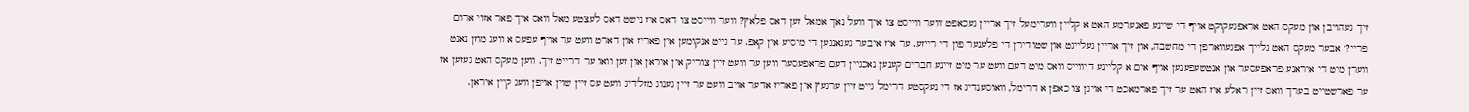זיך געהויבן און מעקס האט אראפגעקוקט אויף די שיינע פאנערמע האט א קליין ווערימעל זיך אריין געכאפט 'ווער ווייסט צו איך וועל נאך אמאל זען דאס פלאץ? ווער ווייסט צו דאס איז נישט דאס לעצטע מאל וואס איך פאר אזוי ארום פריי?' אבער מעקס האט גלייך אפגעווארפן די מחשבה, און זיך אריין געלייגט און שטודירן די פלענער פון די רייזע. ער איז איבער געגאנגען די מיסיע אין קאפ. ער גייט אנקומען אין פאריז און דארט וועט ער אויף עפעס א וועג מוזן נאנט ווערן מיט די איראנע פראפעסער און אנטשעפענען אויף אים א קליינע דיווייס וואס מיט דעם וועט ער מיט זיינע חברים קענען נאכגיין דעם פראפעסער ווען ער וועט זיין צוריק אין איראן און זען וואו ער דרייט זיך. ווען מעקס האט געזען אז ער פארשטייט בערך וואס זיין ראלע איז האט ער זיך פארמאכט די אויגן צו כאפן א דרימל, וואוסענדיג אז די נעקסטע דרימל גייט זיין ערגעץ אין פאריז אדער אויב וועט ער זיין גענוג מזל'דיג וועט עס זיין שוין אויפן וועג קיין איראן.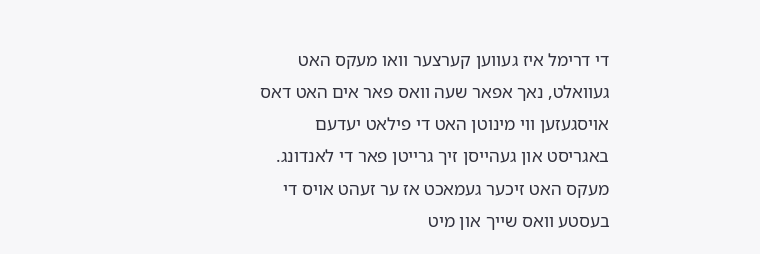די דרימל איז געווען קערצער וואו מעקס האט געוואלט, נאך אפאר שעה וואס פאר אים האט דאס אויסגעזען ווי מינוטן האט די פילאט יעדעם באגריסט און געהייסן זיך גרייטן פאר די לאנדונג. מעקס האט זיכער געמאכט אז ער זעהט אויס די בעסטע וואס שייך און מיט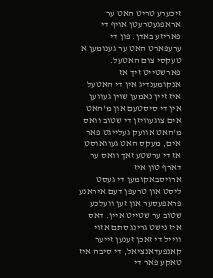זיכערע טריט האט ער אראפגעטרעטן אויף די פאריזע באדן. פון די ערעפארט האט ער גענומען א טעקסי צום האטעל. פארשטייט זיך אז אנקומענדיג אין די האטעל איז זיין נאמען שוין געווען אין די סיסטעם און מ'האט אים צוגעוויזן די שטוב וואס מ'האט אוועק געלייגט פאר אים, מעקס האט געוואוסט אז די ערשטע זאך וואס ער דארף טון איז ארויסבאקומען די געסט ליסט און טרעפן דעם איראנע פראפעסער און זען וועלכע שטוב ער שטייט איין. דאס איז נישט גרינג סתם אזוי ווייל די זאכן זענען זייער קאנפעדאנציאל, די סיבה איז טאקע פאר די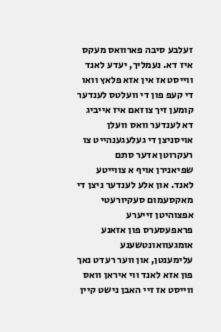זעלבע סיבה פארוואס מעקס איז דא. נעמליך, יעדע לאנד ווייסט אז אין אזא פלאץ וואו די קעפ פון די וועלטס לענדער קומען זיך צוזאם איז אייביג דא לענדער וואס וועלן אויסניצן די געלעגענהייט צו רעקרוטן אדער סתם שפיאנירן אויף א צווייטע לאנד. און אלע לענדער ניצן די מאקסעמום סעקיורעטי אפצוהיטן זייערע פראפעסערס פון אזאנע אומגעוואונטשענע עלימענטן, און ווער רעדט נאך פון אזא לאנד ווי איראן וואס ווייסט אז זיי האבן נישט קיין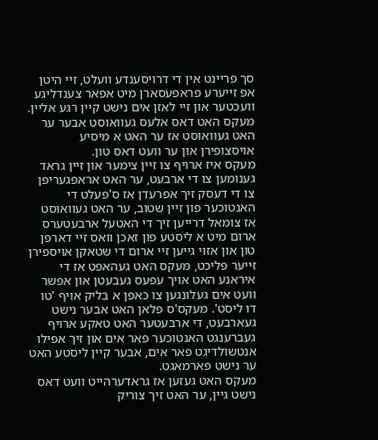סך פריינט אין די דרויסענדע וועלט, זיי היטן אפ זייערע פראפעסארן מיט אפאר צענדליגע וועכטער און זיי לאזן אים נישט קיין רגע אליין. מעקס האט דאס אלעס געוואוסט אבער ער האט געוואוסט אז ער האט א מיסיע אויסצופירן און ער וועט דאס טון.
מעקס איז ארויף צו זיין צימער און זיין גראד גענומען צו די ארבעט, ער האט אראפגעריפן צו די דעסק זיך אפרעדן אז ס'פעלט די האנטוכער פון זיין שטוב, ער האט געוואוסט אז צומאל דרייען זיך די האטעל ארבעטערס ארום מיט א ליסטע פון זאכן וואס זיי דארפן טון און אזוי גייען זיי ארום די שטאקן אויספירן זייער פליכט, מעקס האט געהאפט אז די איראנע האט אויך עפעס געבעטן און אפשר וועט אים געלונגען צו כאפן א בליק אויף 'טו דו ליסט'. מעקס'ס פלאן האט אבער נישט געארבעט, די ארבעטער האט טאקע ארויף געברענגט האנטוכער פאר אים און זיך אפילו אנטשולדיגט פאר אים, אבער קיין ליסטע האט ער נישט פארמאגט.
מעקס האט געזען אז גראדערהייט וועט דאס נישט גיין, ער האט זיך צוריק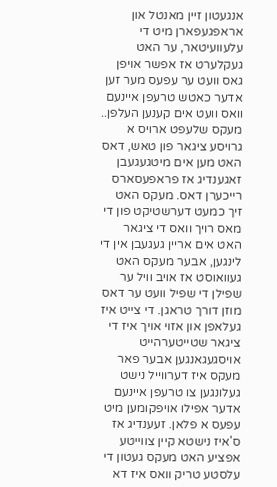אנגעטון זיין מאנטל און אראפגעפארן מיט די עלעוועיטאר, ער האט געקלערט אז אפשר אויפן גאס וועט ער עפעס מער זען אדער כאטש טרעפן איינעם וואס וועט אים קענען העלפן..
מעקס שלעפט ארויס א גרויסע ציגאר פון טאש, דאס האט מען אים מיטגעגעבן זאגענדיג אז פראפעסארס רייכערן דאס. מעקס האט זיך כמעט דערשטיקט פון די מאס רויך וואס די ציגאר האט אים אריין געגעבן אין די לינגען, אבער מעקס האט געוואוסט אז אויב וויל ער שפילן די שפיל וועט ער דאס מוזן דורך טראגן. די צייט איז געלאפן און אזוי אויך איז די ציגאר שטייטערהייט אויסגעגאנגען אבער פאר מעקס איז דערווייל נישט געלונגען צו טרעפן איינעם אדער אפילו אויפקומען מיט עפעס א פלאן. זעענדיג אז ס'איז נישטא קיין צווייטע אפציע האט מעקס געטון די עלסטע טריק וואס איז דא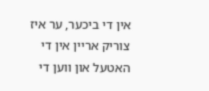אין די ביכער, ער איז צוריק אריין אין די האטעל און ווען די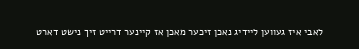לאבי איז געווען ליידיג נאכן זיכער מאכן אז קיינער דרייט זיך נישט דארט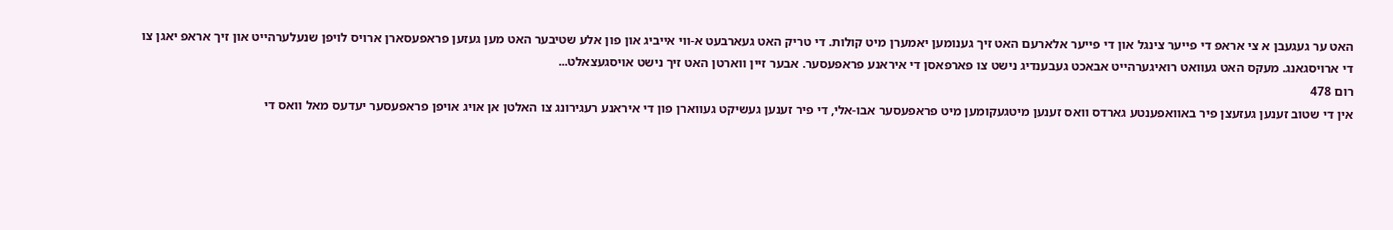האט ער געגעבן א צי אראפ די פייער צינגל און די פייער אלארעם האט זיך גענומען יאמערן מיט קולות. די טריק האט געארבעט א-ווי אייביג און פון אלע שטיבער האט מען געזען פראפעסארן ארויס לויפן שנעלערהייט און זיך אראפ יאגן צו די ארויסגאנג. מעקס האט געוואט רואיגערהייט אבאכט געבענדיג נישט צו פארפאסן די איראנע פראפעסער. אבער זיין ווארטן האט זיך נישט אויסגעצאלט...
רום 478
אין די שטוב זענען געזעצן פיר באוואפענטע גארדס וואס זענען מיטגעקומען מיט פראפעסער אבו-אלי, די פיר זענען געשיקט געווארן פון די איראנע רעגירונג צו האלטן אן אויג אויפן פראפעסער יעדעס מאל וואס די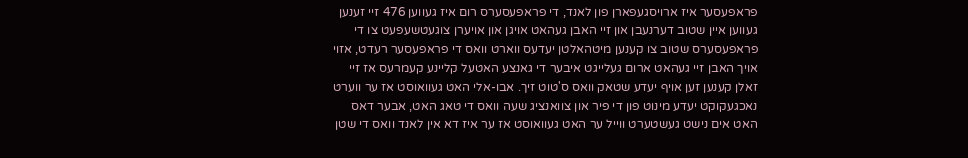פראפעסער איז ארויסגעפארן פון לאנד, די פראפעסערס רום איז געווען 476 זיי זענען געווען איין שטוב דערנעבן און זיי האבן געהאט אויגן און אויערן צוגעטשעפעט צו די פראפעסערס שטוב צו קענען מיטהאלטן יעדעס ווארט וואס די פראפעסער רעדט, אזוי אויך האבן זיי געהאט ארום געלייגט איבער די גאנצע האטעל קליינע קעמרעס אז זיי זאלן קענען זען אויף יעדע שטאק וואס ס'טוט זיך. אבו-אלי האט געוואוסט אז ער ווערט נאכגעקוקט יעדע מינוט פון די פיר און צוואנציג שעה וואס די טאג האט, אבער דאס האט אים נישט געשטערט ווייל ער האט געוואוסט אז ער איז דא אין לאנד וואס די שטן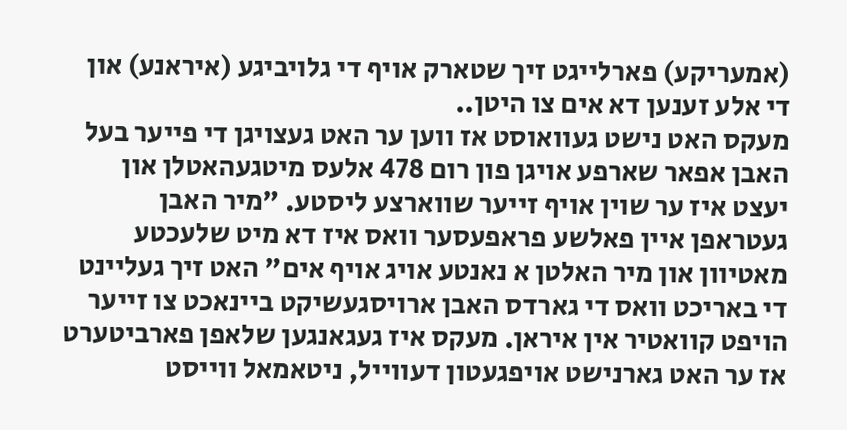(אמעריקע) פארלייגט זיך שטארק אויף די גלויביגע (איראנע) און די אלע זענען דא אים צו היטן..
מעקס האט נישט געוואוסט אז ווען ער האט געצויגן די פייער בעל האבן אפאר שארפע אויגן פון רום 478 אלעס מיטגעהאטלן און יעצט איז ער שוין אויף זייער שווארצע ליסטע. "מיר האבן געטראפן איין פאלשע פראפעסער וואס איז דא מיט שלעכטע מאטיוון און מיר האלטן א נאנטע אויג אויף אים" האט זיך געליינט די באריכט וואס די גארדס האבן ארויסגעשיקט ביינאכט צו זייער הויפט קוואטיר אין איראן. מעקס איז געגאנגען שלאפן פארביטערט אז ער האט גארנישט אויפגעטון דעווייל, ניטאמאל ווייסט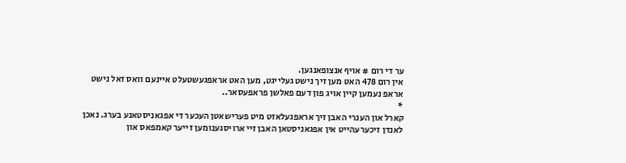ער די רום # אויף אנצופאנגען.
אין רום 478 האט מען זיך נישט געלייגט, מען האט אראפגעשטעלט איינעם וואס זאל נישט אראפ נעמען קיין אויג פון דעם פאלשן פראפעסאר..
*
קארל און הענרי האבן זיך אראפגעלאזט מיט פערישאטן העכער די אפגאניסטאנע בערג. נאכן לאנדן זיכערעהייט אין אפגאניסטאן האבן זיי ארויסגענומען זייער קאמפאס און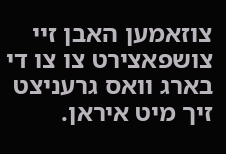צוזאמען האבן זיי צושפאצירט צו צו די בארג וואס גרעניצט זיך מיט איראן.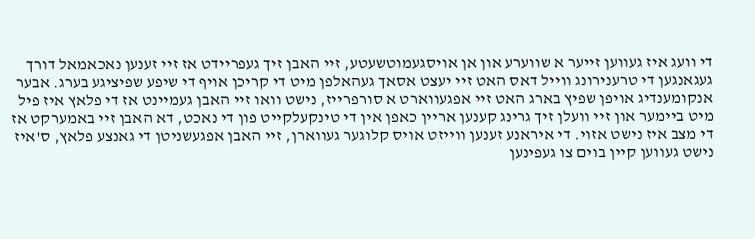די וועג איז געווען זייער א שווערע און אן אויסגעמוטשעטע, זיי האבן זיך געפריידט אז זיי זענען נאכאמאל דורך געגאנגען די טרענירונג ווייל דאס האט זיי יעצט אסאך געהאלפן מיט די קריכן אויף די שיפע שפיציגע בערג. אבער אנקומענדיג אויפן שפיץ בארג האט זיי אפגעווארט א סורפרייז, נישט וואו זיי האבן געמיינט אז די פלאץ איז פיל מיט ביימער און זיי וועלן זיך גרינג קענען אריין כאפן אין די טינקעלקייט פון די נאכט, דא האבן זיי באמערקט אז די מצב איז נישט אזוי. די איראנע זענען ווייזט אויס קלוגער געווארן, זיי האבן אפגעשניטן די גאנצע פלאץ, ס'איז נישט געווען קיין בוים צו געפינען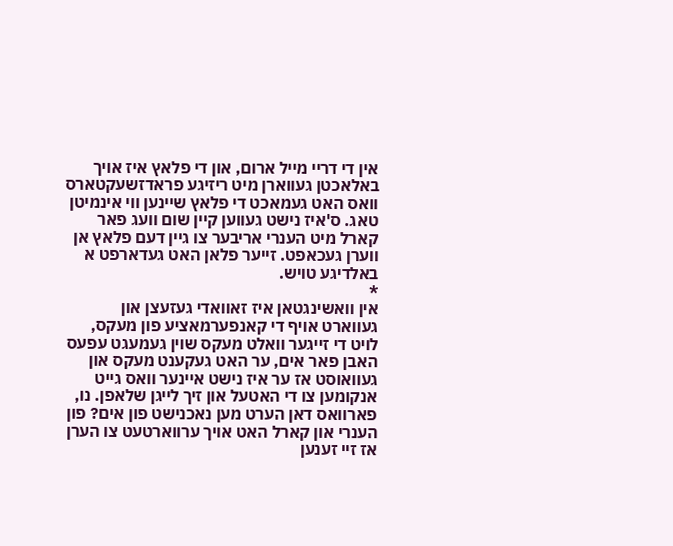אין די דריי מייל ארום, און די פלאץ איז אויך באלאכטן געווארן מיט ריזיגע פראדזשעקטארס וואס האט געמאכט די פלאץ שיינען ווי אינמיטן טאג. ס'איז נישט געווען קיין שום וועג פאר קארל מיט הענרי אריבער צו גיין דעם פלאץ אן ווערן געכאפט. זייער פלאן האט געדארפט א באלדיגע טויש.
*
אין וואשינגטאן איז זאוואדי געזעצן און געווארט אויף די קאנפערמאציע פון מעקס, לויט די זייגער וואלט מעקס שוין געמעגט עפעס האבן פאר אים, ער האט געקענט מעקס און געוואוסט אז ער איז נישט איינער וואס גייט אנקומען צו די האטעל און זיך לייגן שלאפן. נו, פארוואס דאן הערט מען נאכנישט פון אים? פון הענרי און קארל האט אויך ערווארטעט צו הערן אז זיי זענען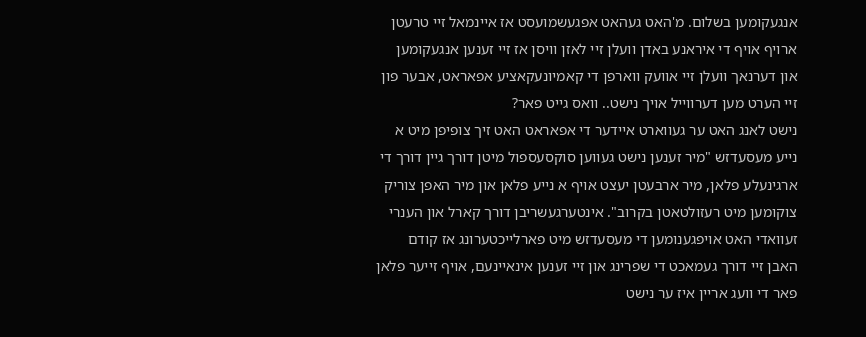אנגעקומען בשלום. מ'האט געהאט אפגעשמועסט אז איינמאל זיי טרעטן ארויף אויף די איראנע באדן וועלן זיי לאזן וויסן אז זיי זענען אנגעקומען און דערנאך וועלן זיי אוועק ווארפן די קאמיונעקאציע אפאראט, אבער פון זיי הערט מען דערווייל אויך נישט.. וואס גייט פאר?
נישט לאנג האט ער געווארט איידער די אפאראט האט זיך צופיפן מיט א נייע מעסעדזש "מיר זענען נישט געווען סוקסעספול מיטן דורך גיין דורך די ארגינעלע פלאן, מיר ארבעטן יעצט אויף א נייע פלאן און מיר האפן צוריק צוקומען מיט רעזולטאטן בקרוב". אינטערגעשריבן דורך קארל און הענרי
זעוואדי האט אויפגענומען די מעסעדזש מיט פארלייכטערונג אז קודם האבן זיי דורך געמאכט די שפרינג און זיי זענען אינאיינעם, אויף זייער פלאן פאר די וועג אריין איז ער נישט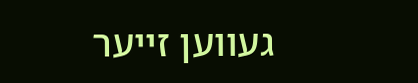געווען זייער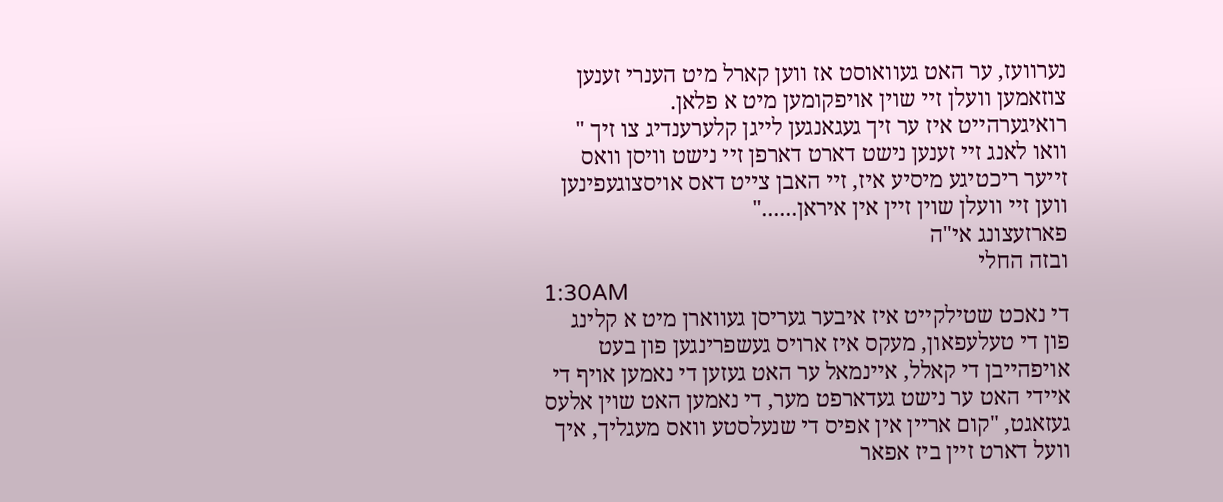נערוועז, ער האט געוואוסט אז ווען קארל מיט הענרי זענען צוזאמען וועלן זיי שוין אויפקומען מיט א פלאן.
רואיגערהייט איז ער זיך געגאנגען לייגן קלערענדיג צו זיך " וואו לאנג זיי זענען נישט דארט דארפן זיי נישט וויסן וואס זייער ריכטיגע מיסיע איז, זיי האבן צייט דאס אויסצוגעפינען ווען זיי וועלן שוין זיין אין איראן......"
פארזעצונג אי"ה
ובזה החלי
1:30AM
די נאכט שטילקייט איז איבער געריסן געווארן מיט א קלינג פון די טעלעפאון, מעקס איז ארויס געשפרינגען פון בעט אויפהייבן די קאלל, איינמאל ער האט געזען די נאמען אויף די איידי האט ער נישט געדארפט מער, די נאמען האט שוין אלעס געזאגט, "קום אריין אין אפיס די שנעלסטע וואס מעגליך, איך וועל דארט זיין ביז אפאר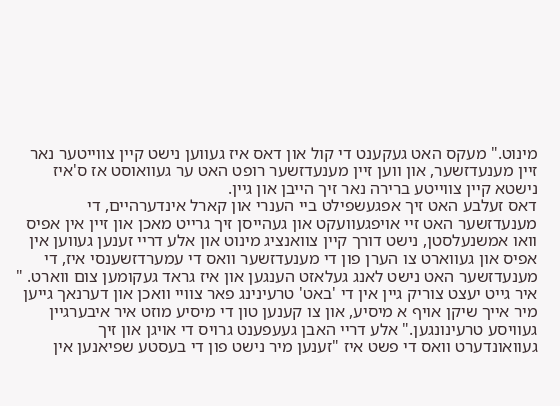מינוט." מעקס האט געקענט די קול און דאס איז געווען נישט קיין צווייטער נאר זיין מענעדזשער, און ווען זיין מענעדזשער רופט האט ער געוואוסט אז ס'איז נישטא קיין צווייטע ברירה נאר זיך הייבן און גיין.
דאס זעלבע האט זיך אפגעשפילט ביי הענרי און קארל אינדערהיים, די מענעדזשער האט זיי אויפגעוועקט און געהייסן זיך גרייט מאכן און זיין אין אפיס וואו אמשנעלסטן, נישט דורך קיין צוואנציג מינוט און אלע דריי זענען געווען אין אפיס און געווארט צו הערן פון די מענעדזשער וואס די עמערדזשענסי איז, די מענעדזשער האט נישט לאנג געלאזט הענגען און איז גראד געקומען צום ווארט. " איר גייט יעצט צוריק גיין אין די 'באט' טרעינינג פאר צוויי וואכן און דערנאך גייען מיר אייך שיקן אויף א מיסיע, און צו קענען טון די מיסיע מוזט איר איבערגיין געוויסע טרעינונגען." אלע דריי האבן געעפענט גרויס די אויגן און זיך געוואונדערט וואס די פשט איז "זענען מיר נישט פון די בעסטע שפיאנען אין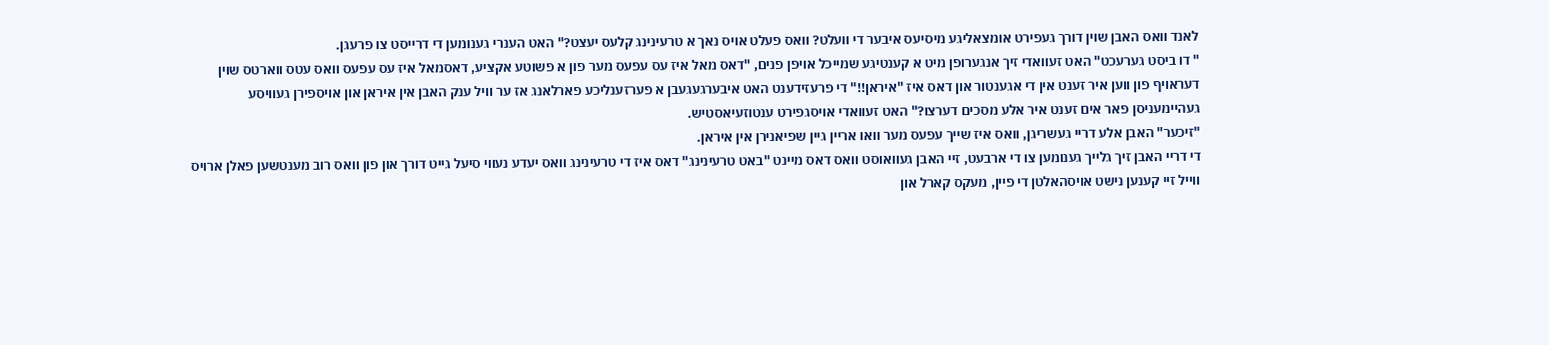לאנד וואס האבן שוין דורך געפירט אומצאליגע מיסיעס איבער די וועלט? וואס פעלט אויס נאך א טרעינינג קלעס יעצט?" האט הענרי גענומען די דרייסט צו פרעגן.
" דו ביסט גערעכט" האט זעוואדי זיך אנגערופן מיט א קענטיגע שמייכל אויפן פנים, "דאס מאל איז עס עפעס מער פון א פשוטע אקציע, דאסמאל איז עס עפעס וואס עטס ווארטס שוין דעראויף פון ווען איר זענט אין די אגענטור און דאס איז "איראן!!" די פרעזידענט האט איבערגעגעבן א פערזענליכע פארלאנג אז ער וויל ענק האבן אין איראן און אויספירן געוויסע געהיימעניסן פאר אים זענט איר אלע מסכים דערצו?" האט זעוואדי אויסגפירט ענטוזעיאסטיש.
"זיכער" האבן אלע דריי געשריגן, וואס איז שייך עפעס מער וואו אריין גיין שפיאנירן אין איראן.
די דריי האבן זיך גלייך גענומען צו די ארבעט, זיי האבן געוואוסט וואס דאס מיינט "באט טרעינינג" דאס איז די טרעינינג וואס יעדע נעווי סיעל גייט דורך און פון וואס רוב מענטשען פאלן ארויס ווייל זיי קענען נישט אויסהאלטן די פיין, מעקס קארל און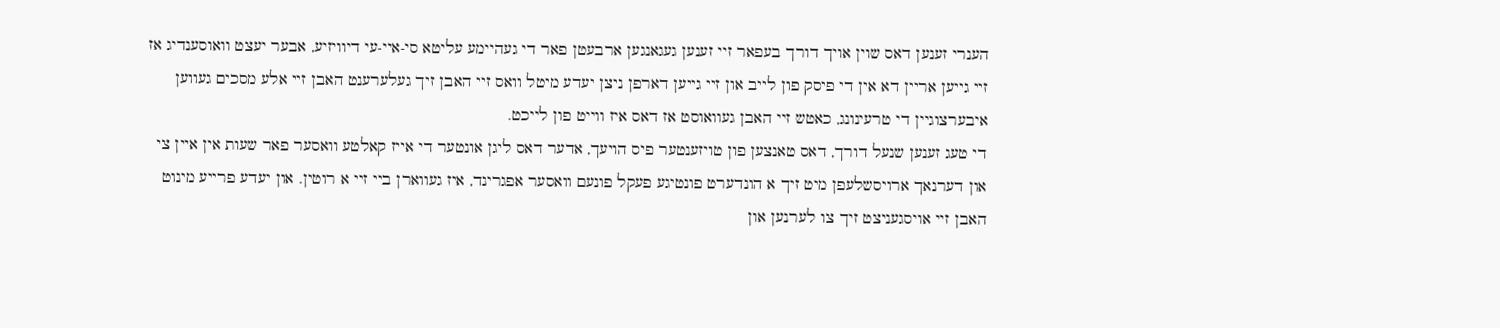הענרי זענען דאס שוין אויך דורך בעפאר זיי זענען געגאנגען ארבעטן פאר די געהיימע עליטא סי-איי-עי דיוויזיע, אבער יעצט וואוסענדיג אז זיי גייען אריין דא אין די פיסק פון לייב און זיי גייען דארפן ניצן יעדע מיטל וואס זיי האבן זיך געלערענט האבן זיי אלע מסכים געווען איבערצוגיין די טרעינונג, כאטש זיי האבן געוואוסט אז דאס איז ווייט פון לייכט.
די טעג זענען שנעל דורך, דאס טאנצען פון טויזענטער פיס הויעך, אדער דאס ליגן אונטער די אייז קאלטע וואסער פאר שעות אין איין צי און דערנאך ארויסשלעפן מיט זיך א הונדערט פונטיגע פעקל פונעם וואסער אפגרינד, איז געווארן ביי זיי א רוטין. און יעדע פרייע מינוט האבן זיי אויסגעניצט זיך צו לערנען און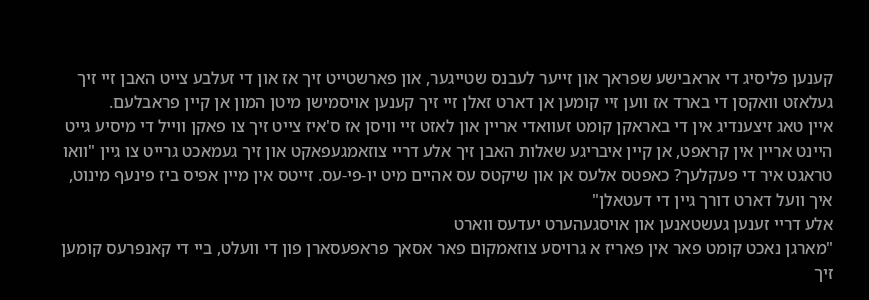קענען פליסיג די אראבישע שפראך און זייער לעבנס שטייגער, און פארשטייט זיך אז און די זעלבע צייט האבן זיי זיך געלאזט וואקסן די בארד אז ווען זיי קומען אן דארט זאלן זיי זיך קענען אויסמישן מיטן המון אן קיין פראבלעם.
איין טאג זיצענדיג אין די באראקן קומט זעוואדי אריין און לאזט זיי וויסן אז ס'איז צייט זיך צו פאקן ווייל די מיסיע גייט היינט אריין אין קראפט, אן קיין איבריגע שאלות האבן זיך אלע דריי צוזאמגעפאקט און זיך געמאכט גרייט צו גיין "וואו טראגט איר די פעקלעך? כאפטס אלעס אן און שיקטס עס אהיים מיט יו-פי-עס. זייטס אין מיין אפיס ביז פינעף מינוט, איך וועל דארט דורך גיין די דעטאלן"
אלע דריי זענען געשטאנען און אויסגעהערט יעדעס ווארט
"מארגן נאכט קומט פאר אין פאריז א גרויסע צוזאמקום פאר אסאך פראפעסארן פון די וועלט, ביי די קאנפרעס קומען זיך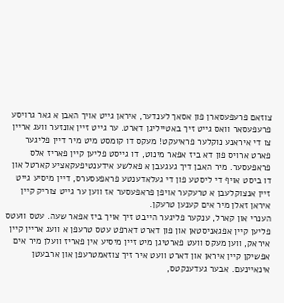צוזאם פרעפעסארן פון אסאך לענדער, איראן גייט אויך האבן א גאר גרויסע פרעפעסאר וואס גייט זיך באטייליגן דארט. ער גייט זיין אונזער וועג אריין צו די איראנע נוקלער פראיעקט! מעקס דו קומסט מיט מיר דיין פליגער פארט ארויס פון דא ביז אפאר מינוט, דו גייסט פליען קיין פאריז אלס פראפעסער. מיר האבן דיך געגעבן א פאלשע אידענטיפעקאציע קארטל און דו ביסט אויף די ליסטע פון די געלאדענטע פראפעסערס, דיין מיסיע גייט זיין אנצוקלעבן א טרעקער אויפן פראפעסער אז ווען ער גייט צוריק קיין איראן זאלן מיר אים קענען טרעקן.
הענרי און קארל, ענקער פליגער הייבט זיך אויך ביז אפאר שעה. עטס וועטס פליען קיין אפגאניסטאן און פון דארט דארפט עטס טרעפן א וועג אריין קיין איראק, ווען מעקס וועט פארטיגן מיט זיין מיסיע אין פאריז וועלן מיר אים אפשיקן קיין איראן און דארט וועט איר זיך צוזאמטרעפן און ארבעטן אינאיינעם. אבער געדענקטס,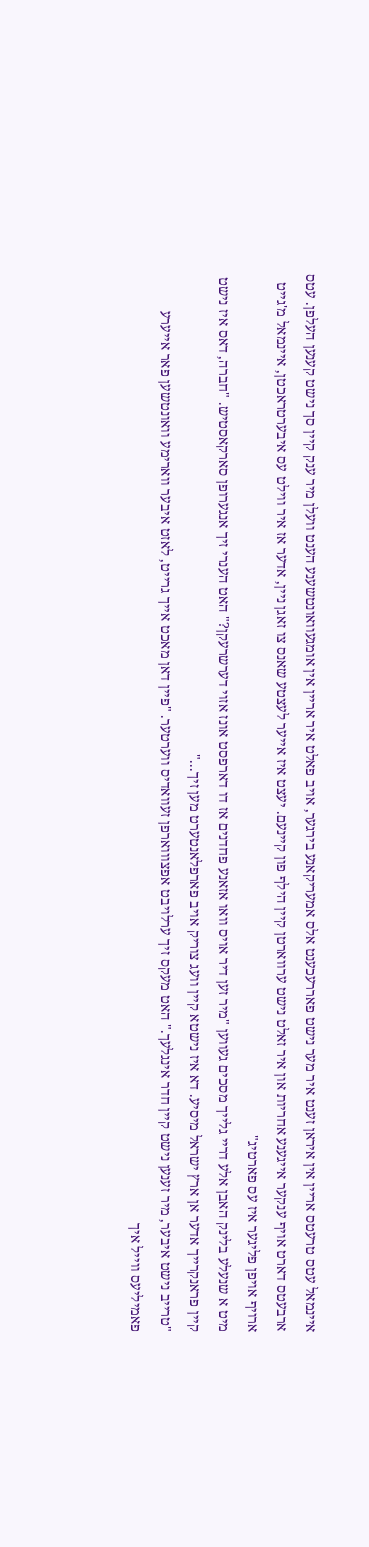איינמאל עטס טרעטס אריין אין איראן זענט איר מער נישט פאררעכענט אלס אמעריקאנע בירגער, אויב פאלט איר אריין אין אומגעוואונטשענע הענט וועלן מיר ענק קיין סך נישט קענען העלפן. עטס ארבעטס דארט אויף ענקער אייגענע אחריות און איר זאלט נישט ערווארטן קיין הילף פון קיינעם. יעצט איז אייער לעצטע שאנס צו זאגן ניין, אדער אז איר ווילט עס איבערטראכטן, איינמאל מ'גייט ארויף אויפן פליגער איז עס פארטיג"
מיט א שנעלע בלינק האבן אלע דריי גלייך מסכים געווען "מיר זען דיר אויס וואו אזאנע פחדנים אז דו דארפסט אונז אזוי דערשרעקן?" האט הענרי זיך אנגערופן סארקאסטיש. "חברה, דאס איז נישט קיין פראנקרייך אדער אן ארץ ישראל מיסיע. דא איז נישטא קיין וועג צוריק אויב פארפלאנטערט מען זיך..."
"טרייב נישט איבער, מיר זענען נישט קיין חדר אינגלעך." האט מעקס זיך ערלויבט אפצוווארפן זעוואדיס ווערטער. "פיין דאן מאכט אייך גרייט, לאזט איבער ווארימע וואונטשען פאר אייערע פאמיליעס ווייל איך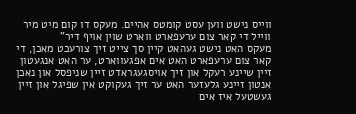ווייס נישט ווען עסט קומטס אהיים. מעקס דו קום מיט מיר ווייל די קאר צום ערעפארט ווארט שוין אויף דיר"
מעקס האט נישט געהאט קיין סך צייט זיך צורעכט מאכן, די קאר צום ערעפארט האט אים אפגעווארט, ער האט אנגעטון זיין שיינע רעקל און זיך אויסגעגראדט זיין שניפסל און נאכן אנטון זיינע גלעזער האט ער זיך געקוקט אין שפיגל און זיין געשטעל איז אים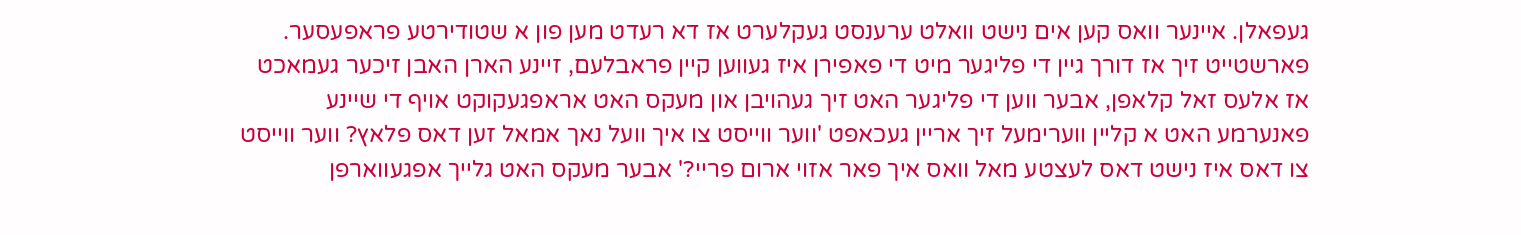געפאלן. איינער וואס קען אים נישט וואלט ערענסט געקלערט אז דא רעדט מען פון א שטודירטע פראפעסער.
פארשטייט זיך אז דורך גיין די פליגער מיט די פאפירן איז געווען קיין פראבלעם, זיינע הארן האבן זיכער געמאכט אז אלעס זאל קלאפן, אבער ווען די פליגער האט זיך געהויבן און מעקס האט אראפגעקוקט אויף די שיינע פאנערמע האט א קליין ווערימעל זיך אריין געכאפט 'ווער ווייסט צו איך וועל נאך אמאל זען דאס פלאץ? ווער ווייסט צו דאס איז נישט דאס לעצטע מאל וואס איך פאר אזוי ארום פריי?' אבער מעקס האט גלייך אפגעווארפן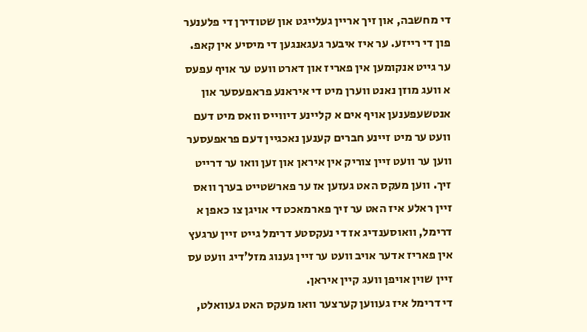די מחשבה, און זיך אריין געלייגט און שטודירן די פלענער פון די רייזע. ער איז איבער געגאנגען די מיסיע אין קאפ. ער גייט אנקומען אין פאריז און דארט וועט ער אויף עפעס א וועג מוזן נאנט ווערן מיט די איראנע פראפעסער און אנטשעפענען אויף אים א קליינע דיווייס וואס מיט דעם וועט ער מיט זיינע חברים קענען נאכגיין דעם פראפעסער ווען ער וועט זיין צוריק אין איראן און זען וואו ער דרייט זיך. ווען מעקס האט געזען אז ער פארשטייט בערך וואס זיין ראלע איז האט ער זיך פארמאכט די אויגן צו כאפן א דרימל, וואוסענדיג אז די נעקסטע דרימל גייט זיין ערגעץ אין פאריז אדער אויב וועט ער זיין גענוג מזל'דיג וועט עס זיין שוין אויפן וועג קיין איראן.
די דרימל איז געווען קערצער וואו מעקס האט געוואלט,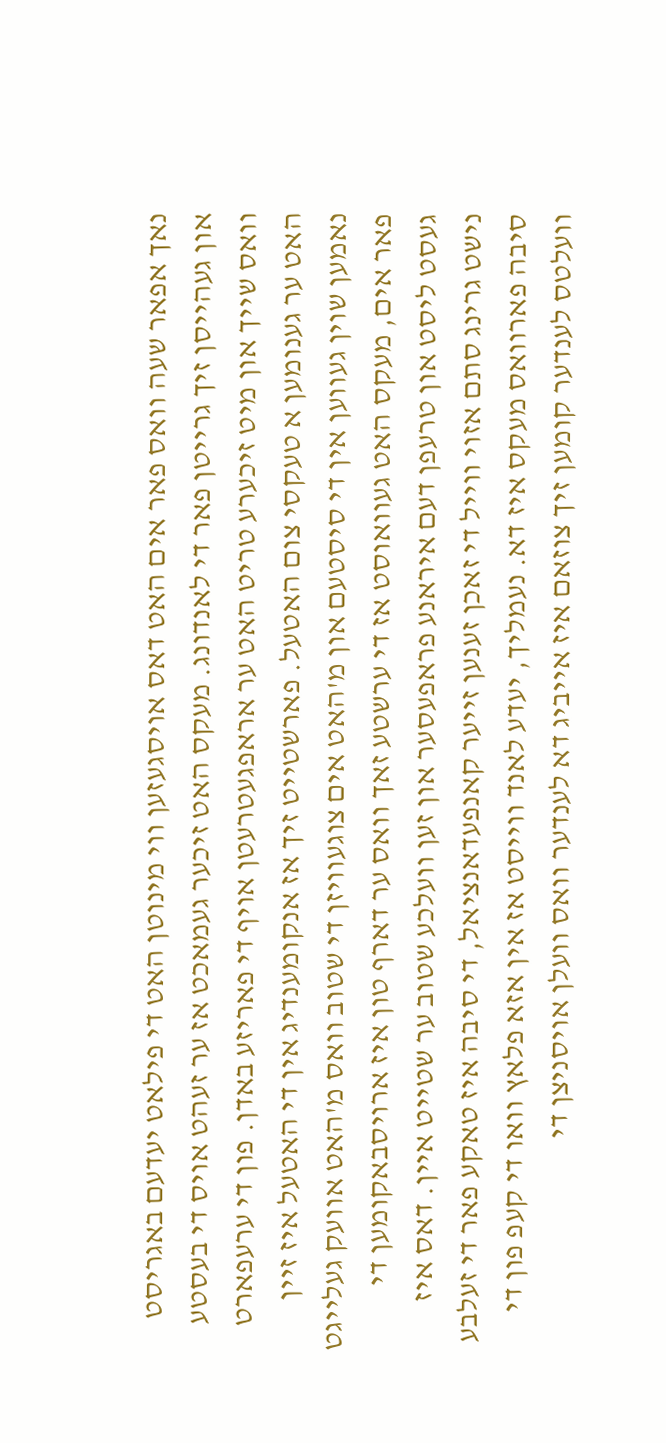נאך אפאר שעה וואס פאר אים האט דאס אויסגעזען ווי מינוטן האט די פילאט יעדעם באגריסט און געהייסן זיך גרייטן פאר די לאנדונג. מעקס האט זיכער געמאכט אז ער זעהט אויס די בעסטע וואס שייך און מיט זיכערע טריט האט ער אראפגעטרעטן אויף די פאריזע באדן. פון די ערעפארט האט ער גענומען א טעקסי צום האטעל. פארשטייט זיך אז אנקומענדיג אין די האטעל איז זיין נאמען שוין געווען אין די סיסטעם און מ'האט אים צוגעוויזן די שטוב וואס מ'האט אוועק געלייגט פאר אים, מעקס האט געוואוסט אז די ערשטע זאך וואס ער דארף טון איז ארויסבאקומען די געסט ליסט און טרעפן דעם איראנע פראפעסער און זען וועלכע שטוב ער שטייט איין. דאס איז נישט גרינג סתם אזוי ווייל די זאכן זענען זייער קאנפעדאנציאל, די סיבה איז טאקע פאר די זעלבע סיבה פארוואס מעקס איז דא. נעמליך, יעדע לאנד ווייסט אז אין אזא פלאץ וואו די קעפ פון די וועלטס לענדער קומען זיך צוזאם איז אייביג דא לענדער וואס וועלן אויסניצן די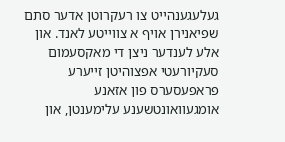געלעגענהייט צו רעקרוטן אדער סתם שפיאנירן אויף א צווייטע לאנד. און אלע לענדער ניצן די מאקסעמום סעקיורעטי אפצוהיטן זייערע פראפעסערס פון אזאנע אומגעוואונטשענע עלימענטן, און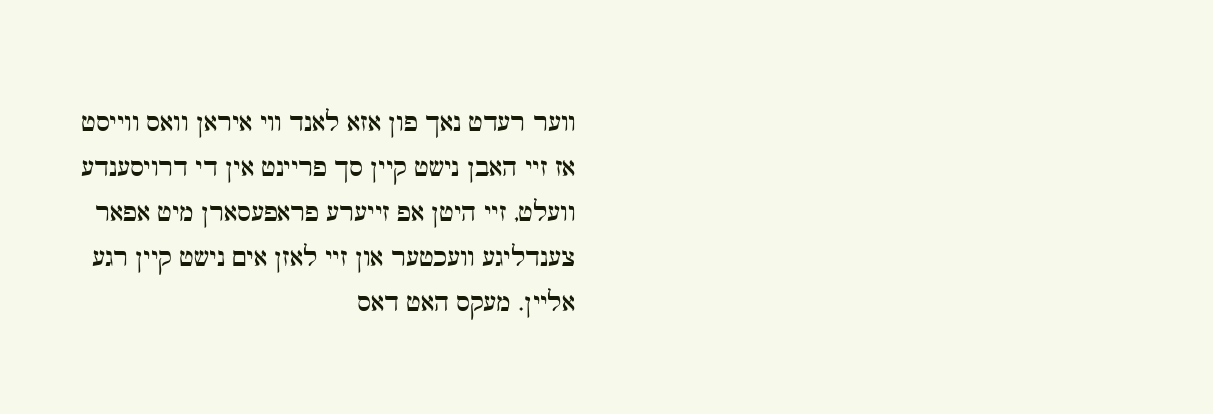ווער רעדט נאך פון אזא לאנד ווי איראן וואס ווייסט אז זיי האבן נישט קיין סך פריינט אין די דרויסענדע וועלט, זיי היטן אפ זייערע פראפעסארן מיט אפאר צענדליגע וועכטער און זיי לאזן אים נישט קיין רגע אליין. מעקס האט דאס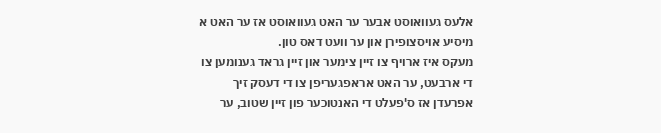אלעס געוואוסט אבער ער האט געוואוסט אז ער האט א מיסיע אויסצופירן און ער וועט דאס טון.
מעקס איז ארויף צו זיין צימער און זיין גראד גענומען צו די ארבעט, ער האט אראפגעריפן צו די דעסק זיך אפרעדן אז ס'פעלט די האנטוכער פון זיין שטוב, ער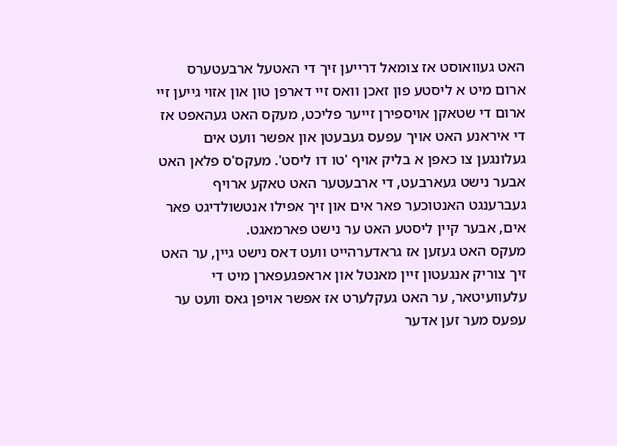האט געוואוסט אז צומאל דרייען זיך די האטעל ארבעטערס ארום מיט א ליסטע פון זאכן וואס זיי דארפן טון און אזוי גייען זיי ארום די שטאקן אויספירן זייער פליכט, מעקס האט געהאפט אז די איראנע האט אויך עפעס געבעטן און אפשר וועט אים געלונגען צו כאפן א בליק אויף 'טו דו ליסט'. מעקס'ס פלאן האט אבער נישט געארבעט, די ארבעטער האט טאקע ארויף געברענגט האנטוכער פאר אים און זיך אפילו אנטשולדיגט פאר אים, אבער קיין ליסטע האט ער נישט פארמאגט.
מעקס האט געזען אז גראדערהייט וועט דאס נישט גיין, ער האט זיך צוריק אנגעטון זיין מאנטל און אראפגעפארן מיט די עלעוועיטאר, ער האט געקלערט אז אפשר אויפן גאס וועט ער עפעס מער זען אדער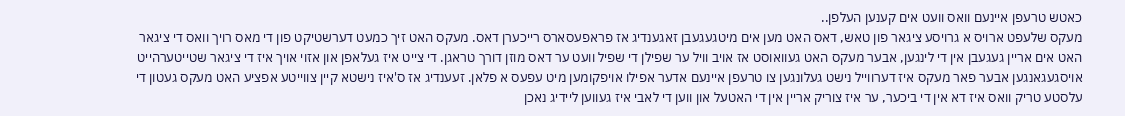כאטש טרעפן איינעם וואס וועט אים קענען העלפן..
מעקס שלעפט ארויס א גרויסע ציגאר פון טאש, דאס האט מען אים מיטגעגעבן זאגענדיג אז פראפעסארס רייכערן דאס. מעקס האט זיך כמעט דערשטיקט פון די מאס רויך וואס די ציגאר האט אים אריין געגעבן אין די לינגען, אבער מעקס האט געוואוסט אז אויב וויל ער שפילן די שפיל וועט ער דאס מוזן דורך טראגן. די צייט איז געלאפן און אזוי אויך איז די ציגאר שטייטערהייט אויסגעגאנגען אבער פאר מעקס איז דערווייל נישט געלונגען צו טרעפן איינעם אדער אפילו אויפקומען מיט עפעס א פלאן. זעענדיג אז ס'איז נישטא קיין צווייטע אפציע האט מעקס געטון די עלסטע טריק וואס איז דא אין די ביכער, ער איז צוריק אריין אין די האטעל און ווען די לאבי איז געווען ליידיג נאכן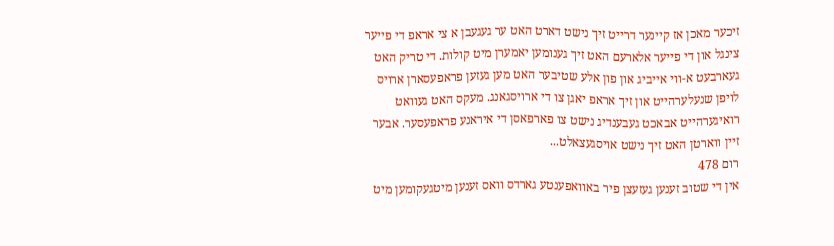זיכער מאכן אז קיינער דרייט זיך נישט דארט האט ער געגעבן א צי אראפ די פייער צינגל און די פייער אלארעם האט זיך גענומען יאמערן מיט קולות. די טריק האט געארבעט א-ווי אייביג און פון אלע שטיבער האט מען געזען פראפעסארן ארויס לויפן שנעלערהייט און זיך אראפ יאגן צו די ארויסגאנג. מעקס האט געוואט רואיגערהייט אבאכט געבענדיג נישט צו פארפאסן די איראנע פראפעסער. אבער זיין ווארטן האט זיך נישט אויסגעצאלט...
רום 478
אין די שטוב זענען געזעצן פיר באוואפענטע גארדס וואס זענען מיטגעקומען מיט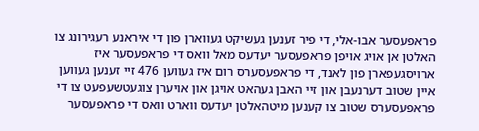פראפעסער אבו-אלי, די פיר זענען געשיקט געווארן פון די איראנע רעגירונג צו האלטן אן אויג אויפן פראפעסער יעדעס מאל וואס די פראפעסער איז ארויסגעפארן פון לאנד, די פראפעסערס רום איז געווען 476 זיי זענען געווען איין שטוב דערנעבן און זיי האבן געהאט אויגן און אויערן צוגעטשעפעט צו די פראפעסערס שטוב צו קענען מיטהאלטן יעדעס ווארט וואס די פראפעסער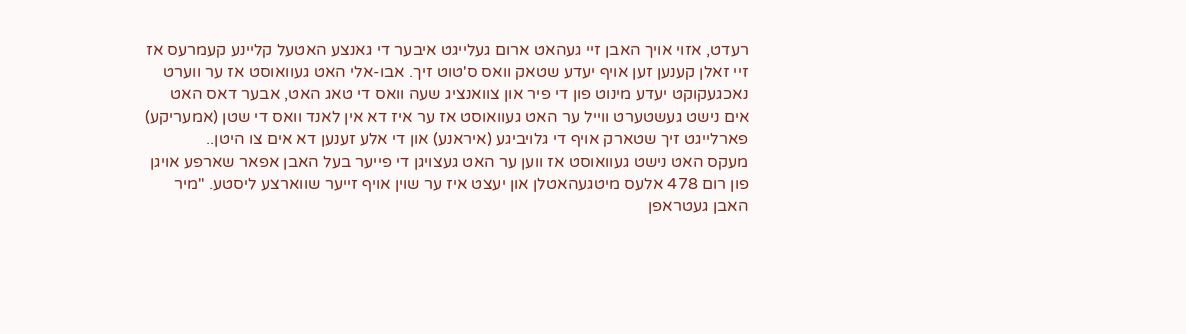רעדט, אזוי אויך האבן זיי געהאט ארום געלייגט איבער די גאנצע האטעל קליינע קעמרעס אז זיי זאלן קענען זען אויף יעדע שטאק וואס ס'טוט זיך. אבו-אלי האט געוואוסט אז ער ווערט נאכגעקוקט יעדע מינוט פון די פיר און צוואנציג שעה וואס די טאג האט, אבער דאס האט אים נישט געשטערט ווייל ער האט געוואוסט אז ער איז דא אין לאנד וואס די שטן (אמעריקע) פארלייגט זיך שטארק אויף די גלויביגע (איראנע) און די אלע זענען דא אים צו היטן..
מעקס האט נישט געוואוסט אז ווען ער האט געצויגן די פייער בעל האבן אפאר שארפע אויגן פון רום 478 אלעס מיטגעהאטלן און יעצט איז ער שוין אויף זייער שווארצע ליסטע. "מיר האבן געטראפן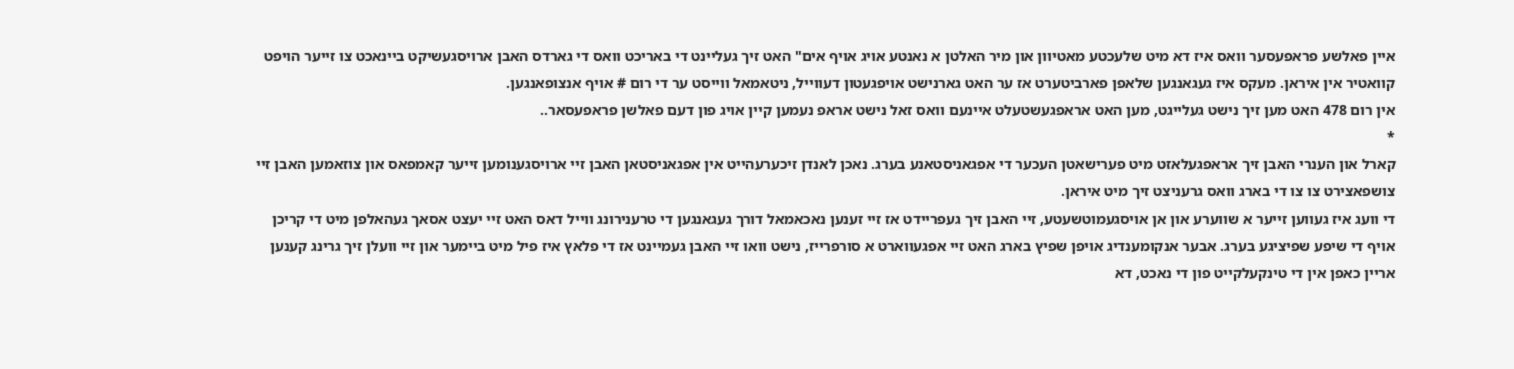איין פאלשע פראפעסער וואס איז דא מיט שלעכטע מאטיוון און מיר האלטן א נאנטע אויג אויף אים" האט זיך געליינט די באריכט וואס די גארדס האבן ארויסגעשיקט ביינאכט צו זייער הויפט קוואטיר אין איראן. מעקס איז געגאנגען שלאפן פארביטערט אז ער האט גארנישט אויפגעטון דעווייל, ניטאמאל ווייסט ער די רום # אויף אנצופאנגען.
אין רום 478 האט מען זיך נישט געלייגט, מען האט אראפגעשטעלט איינעם וואס זאל נישט אראפ נעמען קיין אויג פון דעם פאלשן פראפעסאר..
*
קארל און הענרי האבן זיך אראפגעלאזט מיט פערישאטן העכער די אפגאניסטאנע בערג. נאכן לאנדן זיכערעהייט אין אפגאניסטאן האבן זיי ארויסגענומען זייער קאמפאס און צוזאמען האבן זיי צושפאצירט צו צו די בארג וואס גרעניצט זיך מיט איראן.
די וועג איז געווען זייער א שווערע און אן אויסגעמוטשעטע, זיי האבן זיך געפריידט אז זיי זענען נאכאמאל דורך געגאנגען די טרענירונג ווייל דאס האט זיי יעצט אסאך געהאלפן מיט די קריכן אויף די שיפע שפיציגע בערג. אבער אנקומענדיג אויפן שפיץ בארג האט זיי אפגעווארט א סורפרייז, נישט וואו זיי האבן געמיינט אז די פלאץ איז פיל מיט ביימער און זיי וועלן זיך גרינג קענען אריין כאפן אין די טינקעלקייט פון די נאכט, דא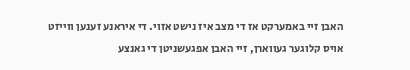האבן זיי באמערקט אז די מצב איז נישט אזוי. די איראנע זענען ווייזט אויס קלוגער געווארן, זיי האבן אפגעשניטן די גאנצע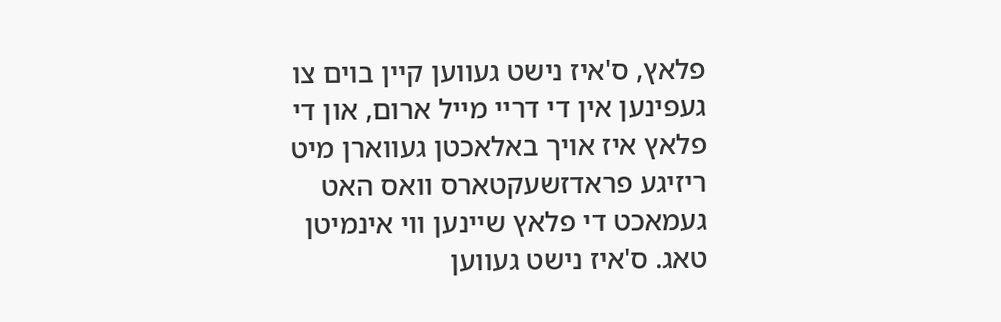פלאץ, ס'איז נישט געווען קיין בוים צו געפינען אין די דריי מייל ארום, און די פלאץ איז אויך באלאכטן געווארן מיט ריזיגע פראדזשעקטארס וואס האט געמאכט די פלאץ שיינען ווי אינמיטן טאג. ס'איז נישט געווען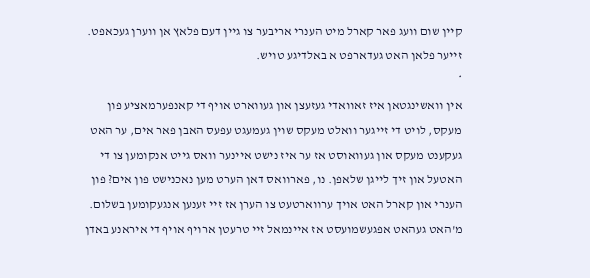קיין שום וועג פאר קארל מיט הענרי אריבער צו גיין דעם פלאץ אן ווערן געכאפט. זייער פלאן האט געדארפט א באלדיגע טויש.
*
אין וואשינגטאן איז זאוואדי געזעצן און געווארט אויף די קאנפערמאציע פון מעקס, לויט די זייגער וואלט מעקס שוין געמעגט עפעס האבן פאר אים, ער האט געקענט מעקס און געוואוסט אז ער איז נישט איינער וואס גייט אנקומען צו די האטעל און זיך לייגן שלאפן. נו, פארוואס דאן הערט מען נאכנישט פון אים? פון הענרי און קארל האט אויך ערווארטעט צו הערן אז זיי זענען אנגעקומען בשלום. מ'האט געהאט אפגעשמועסט אז איינמאל זיי טרעטן ארויף אויף די איראנע באדן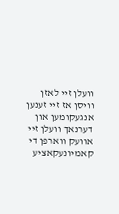וועלן זיי לאזן וויסן אז זיי זענען אנגעקומען און דערנאך וועלן זיי אוועק ווארפן די קאמיונעקאציע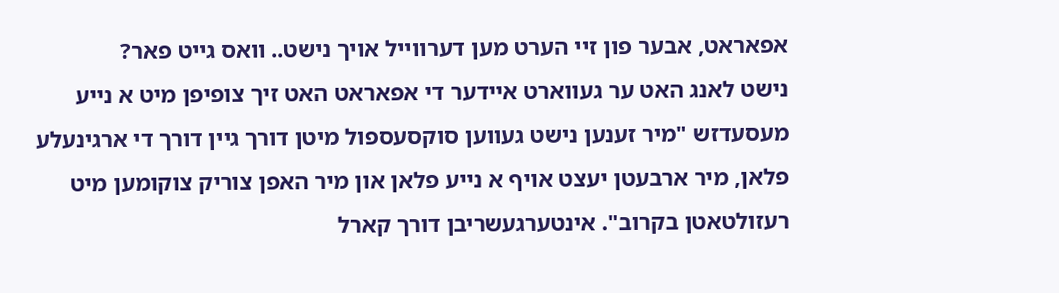אפאראט, אבער פון זיי הערט מען דערווייל אויך נישט.. וואס גייט פאר?
נישט לאנג האט ער געווארט איידער די אפאראט האט זיך צופיפן מיט א נייע מעסעדזש "מיר זענען נישט געווען סוקסעספול מיטן דורך גיין דורך די ארגינעלע פלאן, מיר ארבעטן יעצט אויף א נייע פלאן און מיר האפן צוריק צוקומען מיט רעזולטאטן בקרוב". אינטערגעשריבן דורך קארל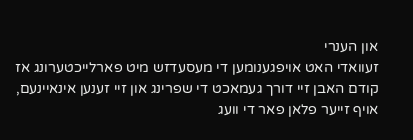און הענרי
זעוואדי האט אויפגענומען די מעסעדזש מיט פארלייכטערונג אז קודם האבן זיי דורך געמאכט די שפרינג און זיי זענען אינאיינעם, אויף זייער פלאן פאר די וועג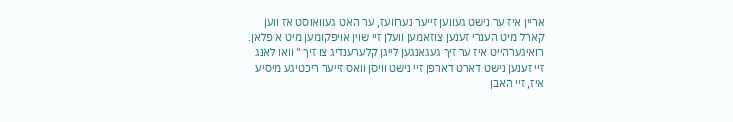אריין איז ער נישט געווען זייער נערוועז, ער האט געוואוסט אז ווען קארל מיט הענרי זענען צוזאמען וועלן זיי שוין אויפקומען מיט א פלאן.
רואיגערהייט איז ער זיך געגאנגען לייגן קלערענדיג צו זיך " וואו לאנג זיי זענען נישט דארט דארפן זיי נישט וויסן וואס זייער ריכטיגע מיסיע איז, זיי האבן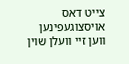צייט דאס אויסצוגעפינען ווען זיי וועלן שוין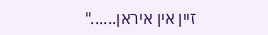זיין אין איראן......"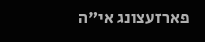פארזעצונג אי"ה